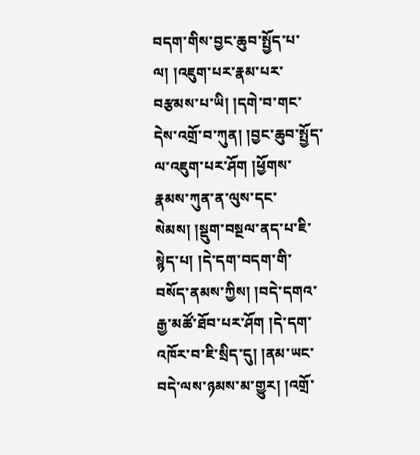བདག་གིས་བྱང་ཆུབ་སྤྱོད་པ་ལ། །འཇུག་པར་རྣམ་པར་བརྩམས་པ་ཡི། །དགེ་བ་གང་དེས་འགྲོ་བ་ཀུན། །བྱང་ཆུབ་སྤྱོད་ལ་འཇུག་པར་ཤོག །ཕྱོགས་ རྣམས་ཀུན་ན་ལུས་དང་སེམས། །སྡུག་བསྔལ་ནད་པ་ཇི་སྙེད་པ། །དེ་དག་བདག་གི་བསོད་ནམས་ཀྱིས། །བདེ་དགའ་རྒྱ་མཚོ་ཐོབ་པར་ཤོག །དེ་དག་ འཁོར་བ་ཇི་སྲིད་དུ། །ནམ་ཡང་བདེ་ལས་ཉམས་མ་གྱུར། །འགྲོ་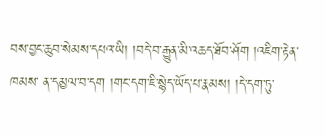བས་བྱང་ཆུབ་སེམས་དཔའ་ཡི། །བདེ་བ་རྒྱུན་མི་འཆད་ཐོབ་ཤོག །འཇིག་རྟེན་ཁམས་ ན་དམྱལ་བ་དག །གང་དག་ཇི་སྙེད་ཡོད་པ་རྣམས། །དེ་དག་ཏུ་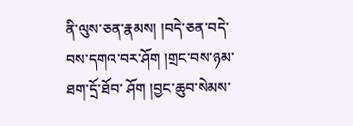ནི་ལུས་ཅན་རྣམས། །བདེ་ཅན་བདེ་བས་དགའ་བར་ཤོག །གྲང་བས་ཉམ་ཐག་དྲོ་ཐོབ་ ཤོག །བྱང་ཆུབ་སེམས་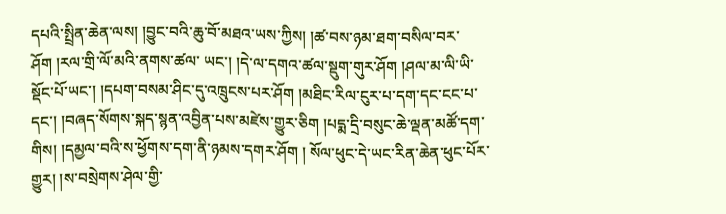དཔའི་སྤྲིན་ཆེན་ལས། །བྱུང་བའི་ཆུ་བོ་མཐའ་ཡས་ཀྱིས། །ཚ་བས་ཉམ་ཐག་བསིལ་བར་ཤོག །རལ་གྲི་ལོ་མའི་ནགས་ཚལ་ ཡང་། །དེ་ལ་དགའ་ཚལ་སྡུག་གུར་ཤོག །ཤལ་མ་ལི་ཡི་སྡོང་པོ་ཡང་། །དཔག་བསམ་ཤིང་དུ་འཁྲུངས་པར་ཤོག །མཐིང་རིལ་ངུར་པ་དག་དང་ངང་པ་ དང་། །བཞད་སོགས་སྐད་སྙན་འབྱིན་པས་མཛེས་གྱུར་ཅིག །པདྨ་དྲི་བསུང་ཆེ་ལྡན་མཚོ་དག་གིས། །དམྱལ་བའི་ས་ཕྱོགས་དག་ནི་ཉམས་དགར་ཤོག ། སོལ་ཕུང་དེ་ཡང་རིན་ཆེན་ཕུང་པོར་གྱུར། །ས་བསྲེགས་ཤེལ་གྱི་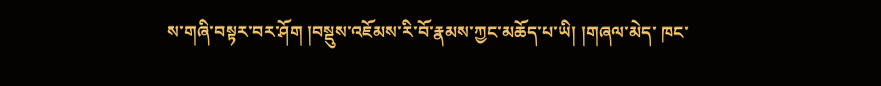ས་གཞི་བསྟར་བར་ཤོག །བསྡུས་འཇོམས་རི་བོ་རྣམས་ཀྱང་མཆོད་པ་ཡི། །གཞལ་མེད་ ཁང་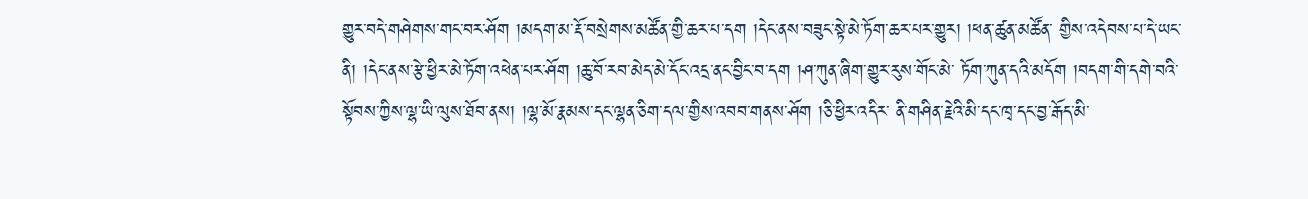གྱུར་བདེ་གཤེགས་གང་བར་ཤོག །མདག་མ་རྡོ་བསྲེགས་མཚོན་གྱི་ཆར་པ་དག །དེང་ནས་བཟུང་སྟེ་མེ་ཏོག་ཆར་པར་གྱུར། །ཕན་ཚུན་མཚོན་ གྱིས་འདེབས་པ་དེ་ཡང་ནི། །དེང་ནས་རྩེ་ཕྱིར་མེ་ཏོག་འཕེན་པར་ཤོག །ཆུ་བོ་རབ་མེད་མེ་དོང་འདྲ་ནང་བྱིང་བ་དག །ཤ་ཀུན་ཞིག་གྱུར་རུས་གོང་མེ་ ཏོག་ཀུན་དའི་མདོག །བདག་གི་དགེ་བའི་སྟོབས་ཀྱིས་ལྷ་ཡི་ལུས་ཐོབ་ནས། །ལྷ་མོ་རྣམས་དང་ལྷན་ཅིག་དལ་གྱིས་འབབ་གནས་ཤོག །ཅི་ཕྱིར་འདིར་ ནི་གཤིན་རྗེའི་མི་དང་ཁྭ་དང་བྱ་རྒོད་མི་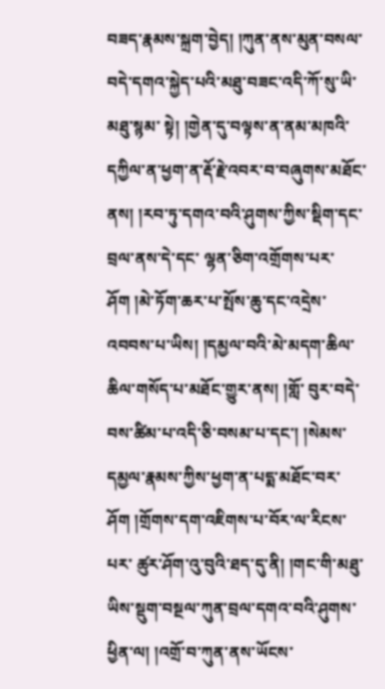བཟད་རྣམས་སྐྲག་བྱེད། །ཀུན་ནས་མུན་བསལ་བདེ་དགའ་སྐྱེད་པའི་མཐུ་བཟང་འདི་ཀོ་སུ་ཡི་མཐུ་སྙམ་ སྟེ། །གྱེན་དུ་བལྟས་ན་ནམ་མཁའི་དཀྱིལ་ན་ཕྱག་ན་རྡོ་རྗེ་འབར་བ་བཞུགས་མཐོང་ནས། །རབ་ཏུ་དགའ་བའི་ཤུགས་ཀྱིས་སྡིག་དང་བྲལ་ནས་དེ་དང་ ལྷན་ཅིག་འགྲོགས་པར་ཤོག །མེ་ཏོག་ཆར་པ་སྤོས་ཆུ་དང་འདྲེས་འབབས་པ་ཡིས། །དམྱལ་བའི་མེ་མདག་ཆིལ་ཆིལ་གསོད་པ་མཐོང་གྱུར་ནས། །གློ་ བུར་བདེ་བས་ཚིམ་པ་འདི་ཅི་བསམ་པ་དང་། །སེམས་དམྱལ་རྣམས་ཀྱིས་ཕྱག་ན་པདྨ་མཐོང་བར་ཤོག །གྲོགས་དག་འཇིགས་པ་བོར་ལ་རིངས་པར་ ཚུར་ཤོག་འུ་བུའི་ཐད་དུ་ནི། །གང་གི་མཐུ་ཡིས་སྡུག་བསྔལ་ཀུན་བྲལ་དགའ་བའི་ཤུགས་ཕྱིན་ལ། །འགྲོ་བ་ཀུན་ནས་ཡོངས་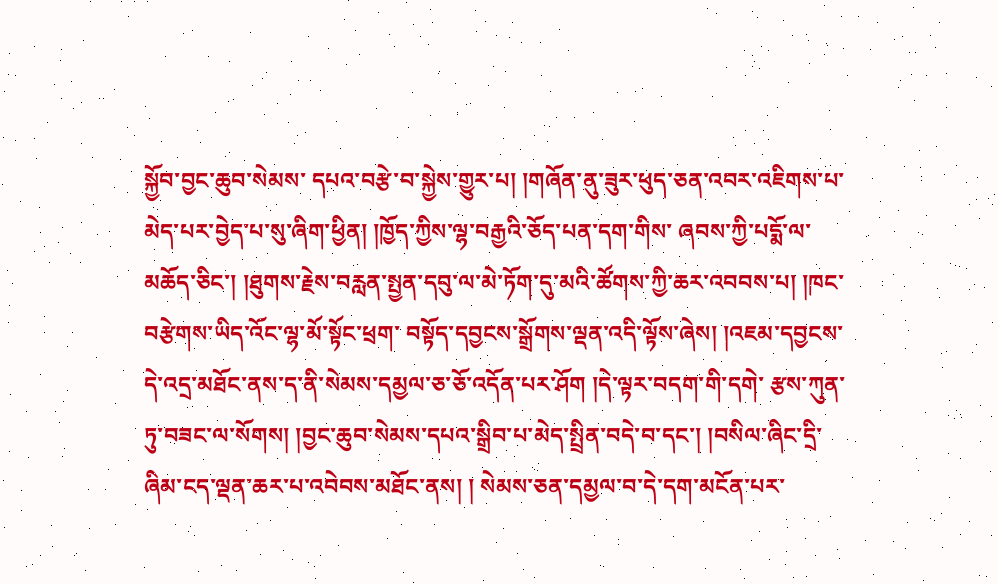སྐྱོབ་བྱང་ཆུབ་སེམས་ དཔའ་བརྩེ་བ་སྐྱེས་གྱུར་པ། །གཞོན་ནུ་ཟུར་ཕུད་ཅན་འབར་འཇིགས་པ་མེད་པར་བྱེད་པ་སུ་ཞིག་ཕྱིན། །ཁྱོད་ཀྱིས་ལྷ་བརྒྱའི་ཅོད་པན་དག་གིས་ ཞབས་ཀྱི་པདྨོ་ལ་མཆོད་ཅིང་། །ཐུགས་རྗེས་བརླན་སྤྱན་དབུ་ལ་མེ་ཏོག་དུ་མའི་ཚོགས་ཀྱི་ཆར་འབབས་པ། །ཁང་བརྩེགས་ཡིད་འོང་ལྷ་མོ་སྟོང་ཕྲག་ བསྟོད་དབྱངས་སྒྲོགས་ལྡན་འདི་ལྟོས་ཞེས། །འཇམ་དབྱངས་དེ་འདྲ་མཐོང་ནས་ད་ནི་སེམས་དམྱལ་ཅ་ཅོ་འདོན་པར་ཤོག །དེ་ལྟར་བདག་གི་དགེ་ རྩས་ཀུན་ཏུ་བཟང་ལ་སོགས། །བྱང་ཆུབ་སེམས་དཔའ་སྒྲིབ་པ་མེད་སྤྲིན་བདེ་བ་དང་། །བསིལ་ཞིང་དྲི་ཞིམ་ངད་ལྡན་ཆར་པ་འབེབས་མཐོང་ནས། ། སེམས་ཅན་དམྱལ་བ་དེ་དག་མངོན་པར་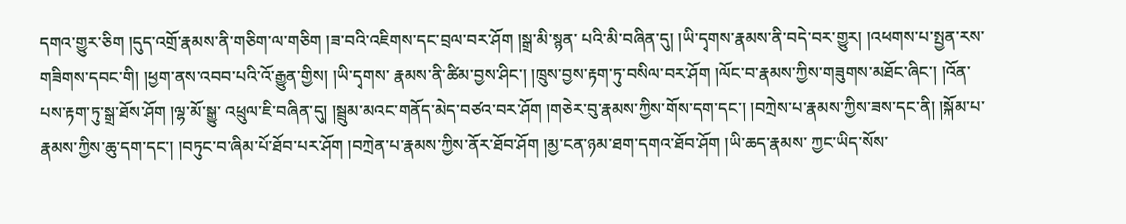དགའ་གྱུར་ཅིག །དུད་འགྲོ་རྣམས་ནི་གཅིག་ལ་གཅིག །ཟ་བའི་འཇིགས་དང་བྲལ་བར་ཤོག །སྒྲ་མི་སྙན་ པའི་མི་བཞིན་དུ། །ཡི་དྭགས་རྣམས་ནི་བདེ་བར་གྱུར། །འཕགས་པ་སྤྱན་རས་གཟིགས་དབང་གི། །ཕྱག་ནས་འབབ་པའི་འོ་རྒྱུན་གྱིས། །ཡི་དྭགས་ རྣམས་ནི་ཚིམ་བྱས་ཤིང་། །ཁྲུས་བྱས་རྟག་ཏུ་བསིལ་བར་ཤོག །ལོང་བ་རྣམས་ཀྱིས་གཟུགས་མཐོང་ཞིང་། །འོན་པས་རྟག་ཏུ་སྒྲ་ཐོས་ཤོག །ལྷ་མོ་སྒྱུ་ འཕྲུལ་ཇི་བཞིན་དུ། །སྦྲུམ་མའང་གནོད་མེད་བཙའ་བར་ཤོག །གཅེར་བུ་རྣམས་ཀྱིས་གོས་དག་དང་། །བཀྲེས་པ་རྣམས་ཀྱིས་ཟས་དང་ནི། །སྐོམ་པ་ རྣམས་ཀྱིས་ཆུ་དག་དང་། །བཏུང་བ་ཞིམ་པོ་ཐོབ་པར་ཤོག །བཀྲེན་པ་རྣམས་ཀྱིས་ནོར་ཐོབ་ཤོག །མྱ་ངན་ཉམ་ཐག་དགའ་ཐོབ་ཤོག །ཡི་ཆད་རྣམས་ ཀྱང་ཡིད་སོས་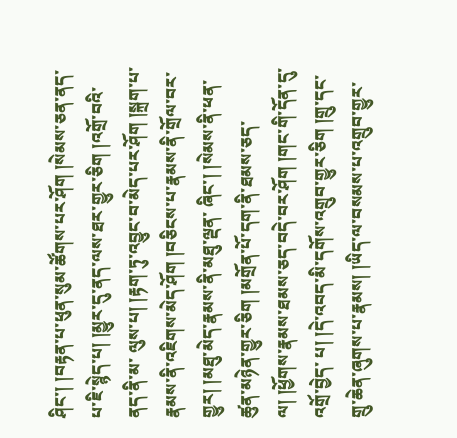ཤིང་། །བརྟན་པ་ཕུན་སུམ་ཚོགས་པར་ཤོག །སེམས་ཅན་ནད་པ་ཇི་སྙེད་པ། །མྱུར་དུ་ནད་ལས་ཐར་གྱུར་ཅིག །འགྲོ་བའི་ནད་ནི་མ་ ལུས་པ། །རྟག་ཏུ་འབྱུང་བ་མེད་པར་ཤོག །སྐྲག་པ་རྣམས་ནི་འཇིགས་མེད་ཤོག །བཅིངས་པ་རྣམས་ནི་གྲོལ་བར་གྱུར། །མཐུ་མེད་རྣམས་ནི་མཐུ་ལྡན་ ཞིང་། །སེམས་ནི་ཕན་ཚུན་མཉེན་གྱུར་ཅིག །མགྲོན་པོ་དག་ནི་ཐམས་ཅད་ལ། །ཕྱོགས་རྣམས་ཐམས་ཅད་བདེ་བར་ཤོག །གང་གི་དོན་དུ་འགྲོ་བྱེད་ པ། །དེ་འབད་མི་དགོས་འགྲུབ་གྱུར་ཅིག །གྲུ་དང་གྲུ་ཆེན་ཞུགས་པ་རྣམས། །ཡིད་ལ་བསམས་པ་འགྲུབ་གྱུར་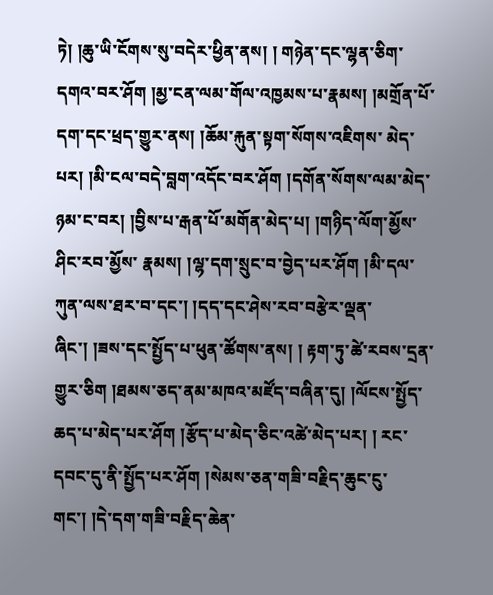ཏེ། །ཆུ་ཡི་ངོགས་སུ་བདེར་ཕྱིན་ནས། ། གཉེན་དང་ལྷན་ཅིག་དགའ་བར་ཤོག །མྱ་ངན་ལམ་གོལ་འཁྱམས་པ་རྣམས། །མགྲོན་པོ་དག་དང་ཕྲད་གྱུར་ནས། །ཆོམ་རྐུན་སྟག་སོགས་འཇིགས་ མེད་པར། །མི་ངལ་བདེ་བླག་འདོང་བར་ཤོག །དགོན་སོགས་ལམ་མེད་ཉམ་ང་བར། །བྱིས་པ་རྒན་པོ་མགོན་མེད་པ། །གཉིད་ལོག་མྱོས་ཤིང་རབ་མྱོས་ རྣམས། །ལྷ་དག་སྲུང་བ་བྱེད་པར་ཤོག །མི་དལ་ཀུན་ལས་ཐར་བ་དང་། །དད་དང་ཤེས་རབ་བརྩེར་ལྡན་ཞིང་། །ཟས་དང་སྤྱོད་པ་ཕུན་ཚོགས་ནས། ། རྟག་ཏུ་ཚེ་རབས་དྲན་གྱུར་ཅིག །ཐམས་ཅད་ནམ་མཁའ་མཛོད་བཞིན་དུ། །ལོངས་སྤྱོད་ཆད་པ་མེད་པར་ཤོག །རྩོད་པ་མེད་ཅིང་འཚེ་མེད་པར། ། རང་དབང་དུ་ནི་སྤྱོད་པར་ཤོག །སེམས་ཅན་གཟི་བརྗིད་ཆུང་ངུ་གང་། །དེ་དག་གཟི་བརྗིད་ཆེན་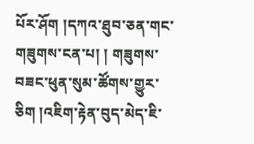པོར་ཤོག །དཀའ་ཐུབ་ཅན་གང་གཟུགས་ངན་པ། ། གཟུགས་བཟང་ཕུན་སུམ་ཚོགས་གྱུར་ཅིག །འཇིག་རྟེན་བུད་མེད་ཇི་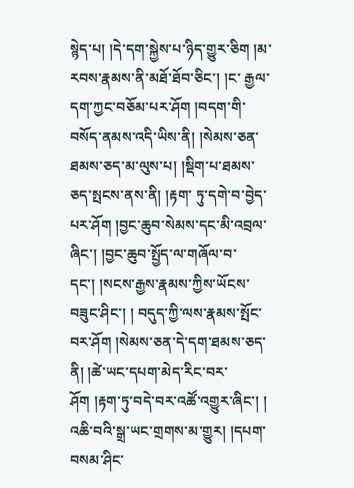སྙེད་པ། །དེ་དག་སྐྱེས་པ་ཉིད་གྱུར་ཅིག །མ་རབས་རྣམས་ནི་མཐོ་ཐོབ་ཅིང་། །ང་ རྒྱལ་དག་ཀྱང་བཅོམ་པར་ཤོག །བདག་གི་བསོད་ནམས་འདི་ཡིས་ནི། །སེམས་ཅན་ཐམས་ཅད་མ་ལུས་པ། །སྡིག་པ་ཐམས་ཅད་སྤངས་ནས་ནི། །རྟག་ ཏུ་དགེ་བ་བྱེད་པར་ཤོག །བྱང་ཆུབ་སེམས་དང་མི་འབྲལ་ཞིང་། །བྱང་ཆུབ་སྤྱོད་ལ་གཞོལ་བ་དང་། །སངས་རྒྱས་རྣམས་ཀྱིས་ཡོངས་བཟུང་ཤིང་། ། བདུད་ཀྱི་ལས་རྣམས་སྤོང་བར་ཤོག །སེམས་ཅན་དེ་དག་ཐམས་ཅད་ནི། །ཚེ་ཡང་དཔག་མེད་རིང་བར་ཤོག །རྟག་ཏུ་བདེ་བར་འཚོ་འགྱུར་ཞིང་། ། འཆི་བའི་སྒྲ་ཡང་གྲགས་མ་གྱུར། །དཔག་བསམ་ཤིང་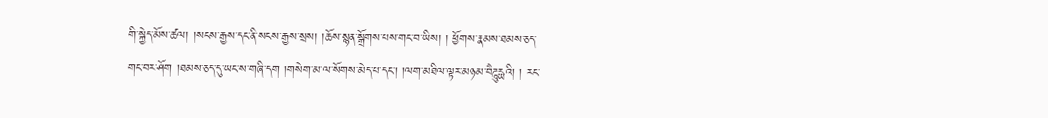གི་སྐྱེད་མོས་ཚལ། །སངས་རྒྱས་དང་ནི་སངས་རྒྱས་སྲས། །ཆོས་སྙན་སྒྲོགས་པས་གང་བ་ཡིས། ། ཕྱོགས་རྣམས་ཐམས་ཅད་གང་བར་ཤོག །ཐམས་ཅད་དུ་ཡང་ས་གཞི་དག །གསེག་མ་ལ་སོགས་མེད་པ་དང་། །ལག་མཐིལ་ལྟར་མཉམ་བཻཌཱུརྻའི། ། རང་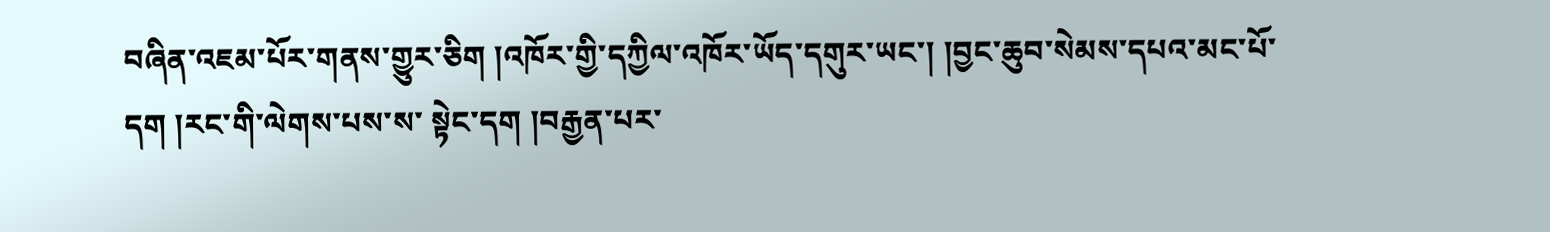བཞིན་འཇམ་པོར་གནས་གྱུར་ཅིག །འཁོར་གྱི་དཀྱིལ་འཁོར་ཡོད་དགུར་ཡང་། །བྱང་ཆུབ་སེམས་དཔའ་མང་པོ་དག །རང་གི་ལེགས་པས་ས་ སྟེང་དག །བརྒྱན་པར་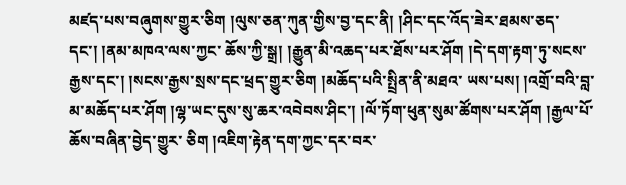མཛད་པས་བཞུགས་གྱུར་ཅིག །ལུས་ཅན་ཀུན་གྱིས་བྱ་དང་ནི། །ཤིང་དང་འོད་ཟེར་ཐམས་ཅད་དང་། །ནམ་མཁའ་ལས་ཀྱང་ ཆོས་ཀྱི་སྒྲ། །རྒྱུན་མི་འཆད་པར་ཐོས་པར་ཤོག །དེ་དག་རྟག་ཏུ་སངས་རྒྱས་དང་། །སངས་རྒྱས་སྲས་དང་ཕྲད་གྱུར་ཅིག །མཆོད་པའི་སྤྲིན་ནི་མཐའ་ ཡས་པས། །འགྲོ་བའི་བླ་མ་མཆོད་པར་ཤོག །ལྷ་ཡང་དུས་སུ་ཆར་འབེབས་ཤིང་། །ལོ་ཏོག་ཕུན་སུམ་ཚོགས་པར་ཤོག །རྒྱལ་པོ་ཆོས་བཞིན་བྱེད་གྱུར་ ཅིག །འཇིག་རྟེན་དག་ཀྱང་དར་བར་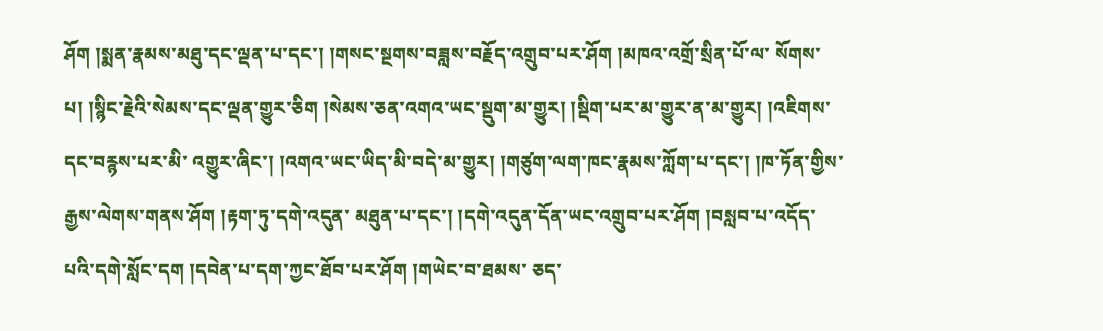ཤོག །སྨན་རྣམས་མཐུ་དང་ལྡན་པ་དང་། །གསང་སྔགས་བཟླས་བརྗོད་འགྲུབ་པར་ཤོག །མཁའ་འགྲོ་སྲིན་པོ་ལ་ སོགས་པ། །སྙིང་རྗེའི་སེམས་དང་ལྡན་གྱུར་ཅིག །སེམས་ཅན་འགའ་ཡང་སྡུག་མ་གྱུར། །སྡིག་པར་མ་གྱུར་ན་མ་གྱུར། །འཇིགས་དང་བརྙས་པར་མི་ འགྱུར་ཞིང་། །འགའ་ཡང་ཡིད་མི་བདེ་མ་གྱུར། །གཙུག་ལག་ཁང་རྣམས་ཀློག་པ་དང་། །ཁ་ཏོན་གྱིས་རྒྱས་ལེགས་གནས་ཤོག །རྟག་ཏུ་དགེ་འདུན་ མཐུན་པ་དང་། །དགེ་འདུན་དོན་ཡང་འགྲུབ་པར་ཤོག །བསླབ་པ་འདོད་པའི་དགེ་སློང་དག །དབེན་པ་དག་ཀྱང་ཐོབ་པར་ཤོག །གཡེང་བ་ཐམས་ ཅད་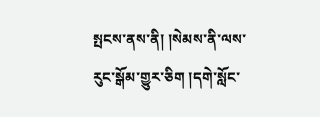སྤངས་ནས་ནི། །སེམས་ནི་ལས་རུང་སྒོམ་གྱུར་ཅིག །དགེ་སློང་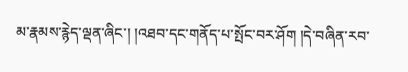མ་རྣམས་རྙེད་ལྡན་ཞིང་། །འཐབ་དང་གནོད་པ་སྤོང་བར་ཤོག །དེ་བཞིན་རབ་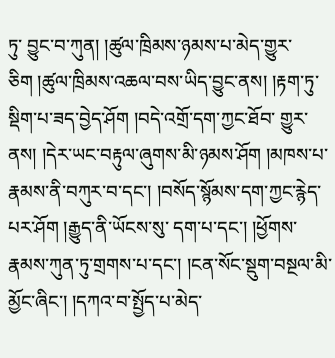ཏུ་ བྱུང་བ་ཀུན། །ཚུལ་ཁྲིམས་ཉམས་པ་མེད་གྱུར་ཅིག །ཚུལ་ཁྲིམས་འཆལ་བས་ཡིད་བྱུང་ནས། །རྟག་ཏུ་སྡིག་པ་ཟད་བྱེད་ཤོག །བདེ་འགྲོ་དག་ཀྱང་ཐོབ་ གྱུར་ནས། །དེར་ཡང་བརྟུལ་ཞུགས་མི་ཉམས་ཤོག །མཁས་པ་རྣམས་ནི་བཀུར་བ་དང་། །བསོད་སྙོམས་དག་ཀྱང་རྙེད་པར་ཤོག །རྒྱུད་ནི་ཡོངས་སུ་ དག་པ་དང་། །ཕྱོགས་རྣམས་ཀུན་ཏུ་གྲགས་པ་དང་། །ངན་སོང་སྡུག་བསྔལ་མི་མྱོང་ཞིང་། །དཀའ་བ་སྤྱོད་པ་མེད་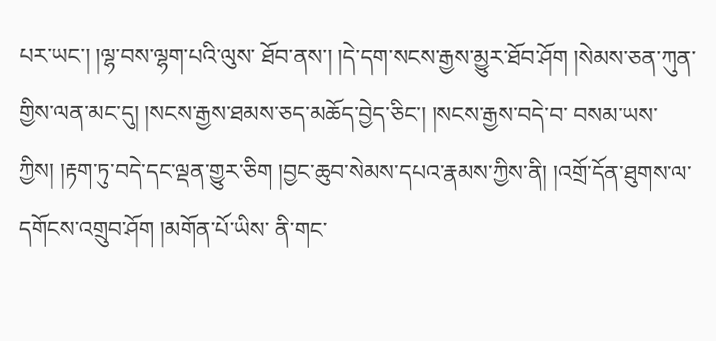པར་ཡང་། །ལྷ་བས་ལྷག་པའི་ལུས་ ཐོབ་ནས་། །དེ་དག་སངས་རྒྱས་མྱུར་ཐོབ་ཤོག །སེམས་ཅན་ཀུན་གྱིས་ལན་མང་དུ། །སངས་རྒྱས་ཐམས་ཅད་མཆོད་བྱེད་ཅིང་། །སངས་རྒྱས་བདེ་བ་ བསམ་ཡས་ཀྱིས། །རྟག་ཏུ་བདེ་དང་ལྡན་གྱུར་ཅིག །བྱང་ཆུབ་སེམས་དཔའ་རྣམས་ཀྱིས་ནི། །འགྲོ་དོན་ཐུགས་ལ་དགོངས་འགྲུབ་ཤོག །མགོན་པོ་ཡིས་ ནི་གང་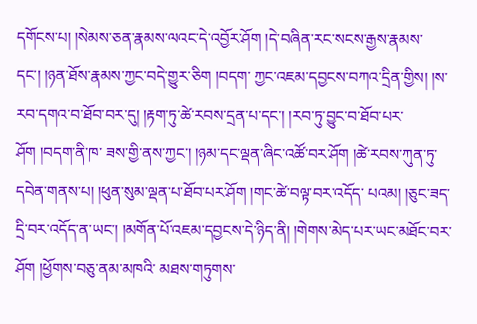དགོངས་པ། །སེམས་ཅན་རྣམས་ལའང་དེ་འབྱོར་ཤོག །དེ་བཞིན་རང་སངས་རྒྱས་རྣམས་དང་། །ཉན་ཐོས་རྣམས་ཀྱང་བདེ་གྱུར་ཅིག །བདག་ ཀྱང་འཇམ་དབྱངས་བཀའ་དྲིན་གྱིས། །ས་རབ་དགའ་བ་ཐོབ་བར་དུ། །རྟག་ཏུ་ཚེ་རབས་དྲན་པ་དང་། །རབ་ཏུ་བྱུང་བ་ཐོབ་པར་ཤོག །བདག་ནི་ཁ་ ཟས་གྱི་ནས་ཀྱང་། །ཉམ་དང་ལྡན་ཞིང་འཚོ་བར་ཤོག །ཚེ་རབས་ཀུན་ཏུ་དབེན་གནས་པ། །ཕུན་སུམ་ལྡན་པ་ཐོབ་པར་ཤོག །གང་ཚེ་བལྟ་བར་འདོད་ པའམ། །ཅུང་ཟད་དྲི་བར་འདོད་ན་ཡང་། །མགོན་པོ་འཇམ་དབྱངས་དེ་ཉིད་ནི། །གེགས་མེད་པར་ཡང་མཐོང་བར་ཤོག །ཕྱོགས་བཅུ་ནམ་མཁའི་ མཐས་གཏུགས་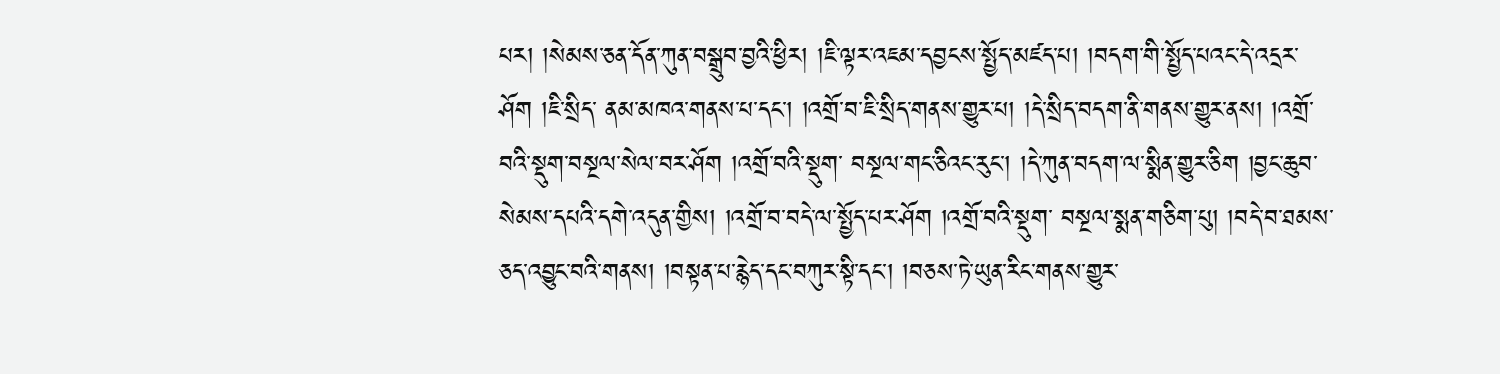པར། །སེམས་ཅན་དོན་ཀུན་བསྒྲུབ་བྱའི་ཕྱིར། །ཇི་ལྟར་འཇམ་དབྱངས་སྤྱོད་མཛད་པ། །བདག་གི་སྤྱོད་པའང་དེ་འདྲར་ཤོག །ཇི་སྲིད་ ནམ་མཁའ་གནས་པ་དང་། །འགྲོ་བ་ཇི་སྲིད་གནས་གྱུར་པ། །དེ་སྲིད་བདག་ནི་གནས་གྱུར་ནས། །འགྲོ་བའི་སྡུག་བསྔལ་སེལ་བར་ཤོག །འགྲོ་བའི་སྡུག་ བསྔལ་གང་ཅིའང་རུང་། །དེ་ཀུན་བདག་ལ་སྨིན་གྱུར་ཅིག །བྱང་ཆུབ་སེམས་དཔའི་དགེ་འདུན་གྱིས། །འགྲོ་བ་བདེ་ལ་སྤྱོད་པར་ཤོག །འགྲོ་བའི་སྡུག་ བསྔལ་སྨན་གཅིག་པུ། །བདེ་བ་ཐམས་ཅད་འབྱུང་བའི་གནས། །བསྟན་པ་རྙེད་དང་བཀུར་སྟི་དང་། །བཅས་ཏེ་ཡུན་རིང་གནས་གྱུར་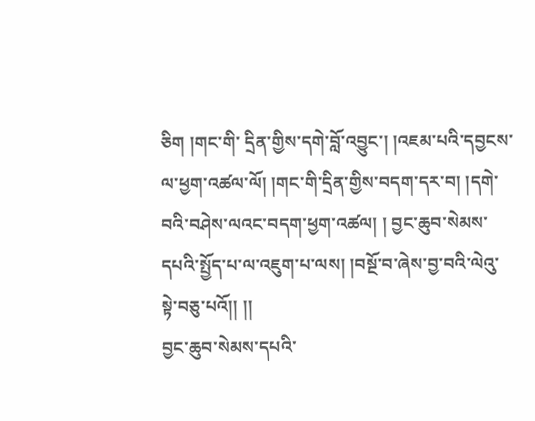ཅིག །གང་གི་ དྲིན་གྱིས་དགེ་བློ་འབྱུང་། །འཇམ་པའི་དབྱངས་ལ་ཕྱག་འཚལ་ལོ། །གང་གི་དྲིན་གྱིས་བདག་དར་བ། །དགེ་བའི་བཤེས་ལའང་བདག་ཕྱག་འཚལ། ། བྱང་ཆུབ་སེམས་དཔའི་སྤྱོད་པ་ལ་འཇུག་པ་ལས། །བསྔོ་བ་ཞེས་བྱ་བའི་ལེའུ་སྟེ་བཅུ་པའོ།། །།
བྱང་ཆུབ་སེམས་དཔའི་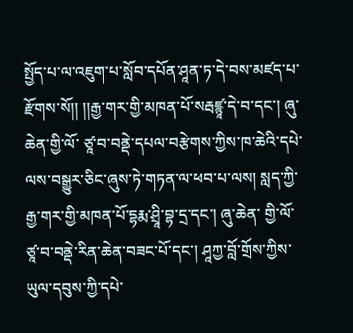སྤྱོད་པ་ལ་འཇུག་པ་སློབ་དཔོན་ཤཱན་ཏ་དེ་བས་མཛད་པ་རྫོགས་སོ།། །།རྒྱ་གར་གྱི་མཁན་པོ་སརྦཛྙཱ་དེ་བ་དང་། ཞུ་ཆེན་གྱི་ལོ་ ཙཱ་བ་བནྡེ་དཔལ་བརྩེགས་ཀྱིས་ཁ་ཆེའི་དཔེ་ལས་བསྒྱུར་ཅིང་ཞུས་ཏེ་གཏན་ལ་ཕབ་པ་ལས། སླད་ཀྱི་རྒྱ་གར་གྱི་མཁན་པོ་དྷརྨ་ཤྲཱི་བྷ་དྲ་དང་། ཞུ་ཆེན་ གྱི་ལོ་ཙཱ་བ་བནྡེ་རིན་ཆེན་བཟང་པོ་དང་། ཤཱཀྱ་བློ་གྲོས་ཀྱིས་ཡུལ་དབུས་ཀྱི་དཔེ་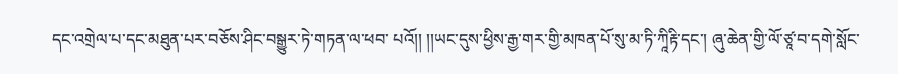དང་འགྲེལ་པ་དང་མཐུན་པར་བཅོས་ཤིང་བསྒྱུར་ཏེ་གཏན་ལ་ཕབ་ པའོ།། །།ཡང་དུས་ཕྱིས་རྒྱ་གར་གྱི་མཁན་པོ་སུ་མ་ཏི་ཀཱིརྟི་དང་། ཞུ་ཆེན་གྱི་ལོ་ཙཱ་བ་དགེ་སློང་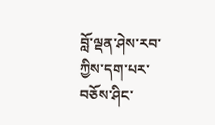བློ་ལྡན་ཤེས་རབ་ཀྱིས་དག་པར་བཅོས་ཤིང་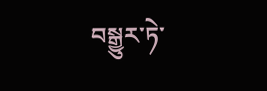བསྒྱུར་ཏེ་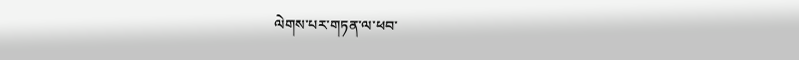ལེགས་པར་གཏན་ལ་ཕབ་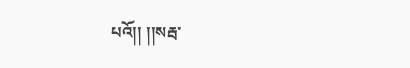པའོ།། །།སརྦ་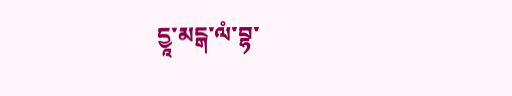དྱཱ་མངྒ་ལཾ་བྷ་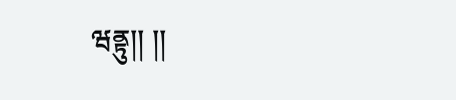ཝནྟུ།། །།